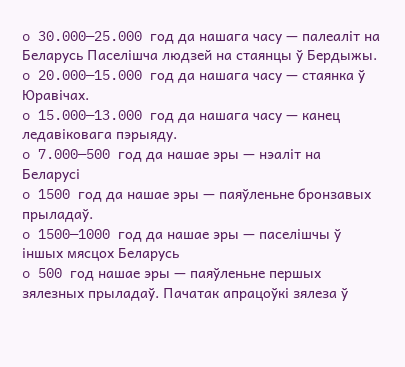o 30.000—25.000 год да нашага часу — палеаліт на Беларусь Паселішча людзей на стаянцы ў Бердыжы.
o 20.000—15.000 год да нашага часу — стаянка ў Юравічах.
o 15.000—13.000 год да нашага часу — канец ледавіковага пэрыяду.
o 7.000—500 год да нашае эры — нэаліт на Беларусі
o 1500 год да нашае эры — паяўленьне бронзавых прыладаў.
o 1500—1000 год да нашае эры — паселішчы ў іншых мясцох Беларусь
o 500 год нашае эры — паяўленьне першых зялезных прыладаў. Пачатак апрацоўкі зялеза ў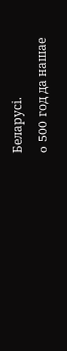Беларусі.
o 500 год да нашае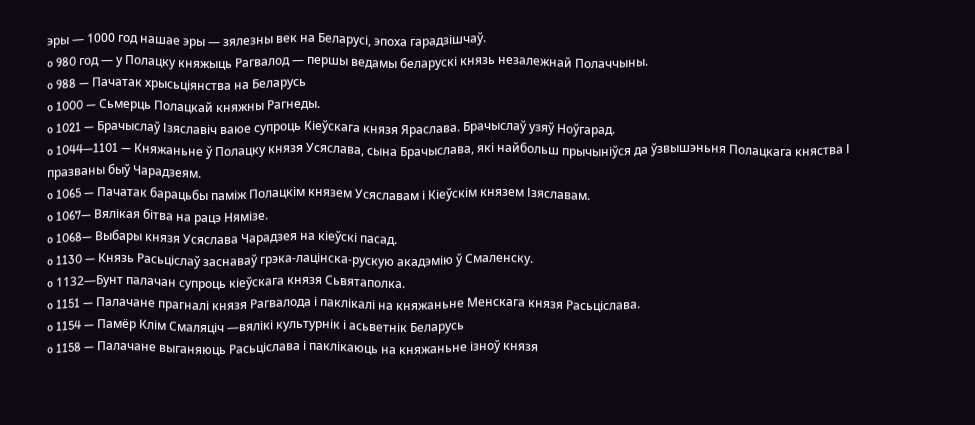эры — 1000 год нашае эры — зялезны век на Беларусі, эпоха гарадзішчаў.
o 980 год — у Полацку княжыць Рагвалод — першы ведамы беларускі князь незалежнай Полаччыны.
o 988 — Пачатак хрысьціянства на Беларусь
o 1000 — Сьмерць Полацкай княжны Рагнеды.
o 1021 — Брачыслаў Ізяславіч ваюе супроць Кіеўскага князя Яраслава. Брачыслаў узяў Ноўгарад.
o 1044—1101 — Княжаньне ў Полацку князя Усяслава, сына Брачыслава, які найбольш прычыніўся да ўзвышэньня Полацкага княства І празваны быў Чарадзеям.
o 1065 — Пачатак барацьбы паміж Полацкім князем Усяславам і Кіеўскім князем Ізяславам.
o 1067— Вялікая бітва на рацэ Нямізе.
o 1068— Выбары князя Усяслава Чарадзея на кіеўскі пасад.
o 1130 — Князь Расьціслаў заснаваў грэка-лацінска-рускую акадэмію ў Смаленску.
o 1132—Бунт палачан супроць кіеўскага князя Сьвятаполка.
o 1151 — Палачане прагналі князя Рагвалода і паклікалі на княжаньне Менскага князя Расьціслава.
o 1154 — Памёр Клім Смаляціч —вялікі культурнік і асьветнік Беларусь
o 1158 — Палачане выганяюць Расьціслава і паклікаюць на княжаньне ізноў князя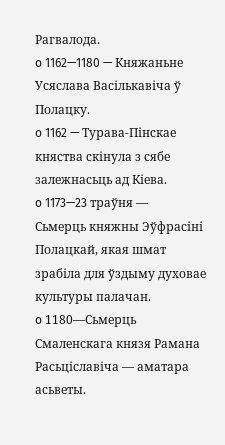Рагвалода.
o 1162—1180 — Княжаньне Усяслава Васількавіча ў Полацку.
o 1162 — Турава-Пінскае княства скінула з сябе залежнасьць ад Кіева.
o 1173—23 траўня — Сьмерць княжны Эўфрасіні Полацкай, якая шмат зрабіла для ўздыму духовае культуры палачан.
o 1180—Сьмерць Смаленскага князя Рамана Расьціславіча — аматара асьветы.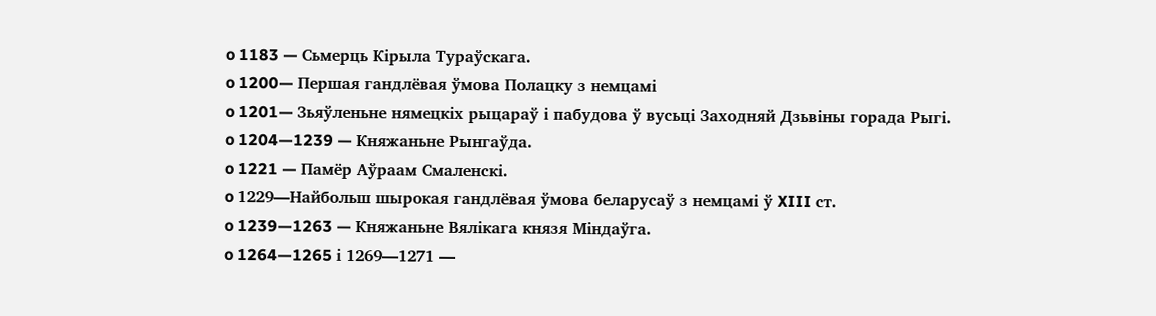o 1183 — Сьмерць Кірыла Тураўскага.
o 1200— Першая гандлёвая ўмова Полацку з немцамі
o 1201— Зьяўленьне нямецкіх рыцараў і пабудова ў вусьці Заходняй Дзьвіны горада Рыгі.
o 1204—1239 — Княжаньне Рынгаўда.
o 1221 — Памёр Аўраам Смаленскі.
o 1229—Найбольш шырокая гандлёвая ўмова беларусаў з немцамі ў XIII ст.
o 1239—1263 — Княжаньне Вялікага князя Міндаўга.
o 1264—1265 і 1269—1271 —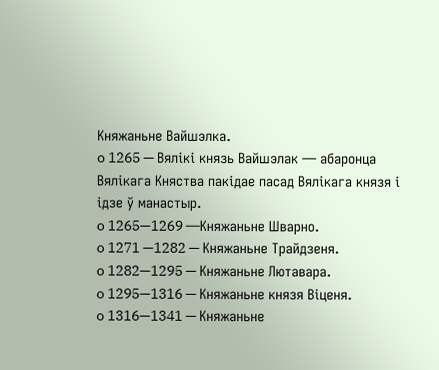Княжаньне Вайшэлка.
o 1265 — Вялікі князь Вайшэлак — абаронца Вялікага Княства пакідае пасад Вялікага князя і ідзе ў манастыр.
o 1265—1269 —Княжаньне Шварно.
o 1271 —1282 — Княжаньне Трайдзеня.
o 1282—1295 — Княжаньне Лютавара.
o 1295—1316 — Княжаньне князя Віценя.
o 1316—1341 — Княжаньне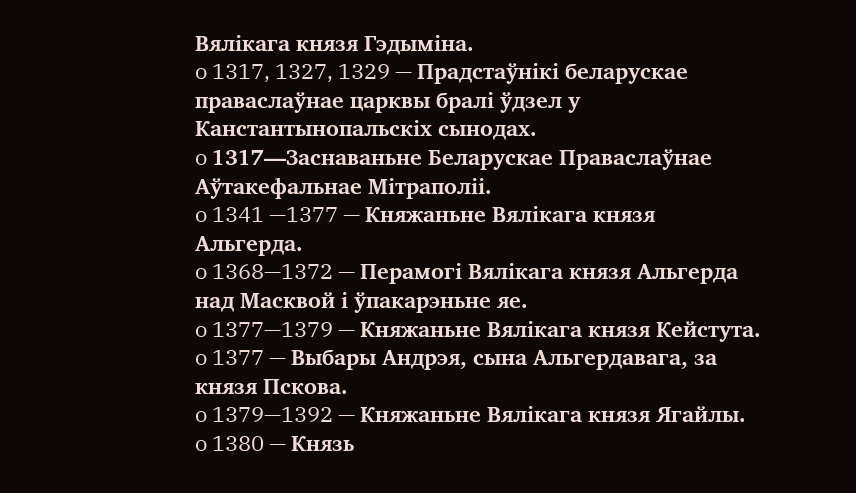Вялікага князя Гэдыміна.
o 1317, 1327, 1329 — Прадстаўнікі беларускае праваслаўнае царквы бралі ўдзел у Канстантынопальскіх сынодах.
o 1317—Заснаваньне Беларускае Праваслаўнае Аўтакефальнае Мітраполіі.
o 1341 —1377 — Княжаньне Вялікага князя Альгерда.
o 1368—1372 — Перамогі Вялікага князя Альгерда над Масквой і ўпакарэньне яе.
o 1377—1379 — Княжаньне Вялікага князя Кейстута.
o 1377 — Выбары Андрэя, сына Альгердавага, за князя Пскова.
o 1379—1392 — Княжаньне Вялікага князя Ягайлы.
o 1380 — Князь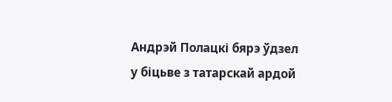Андрэй Полацкі бярэ ўдзел у біцьве з татарскай ардой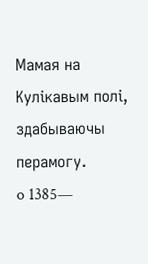Мамая на Кулікавым полі, здабываючы перамогу.
o 1385—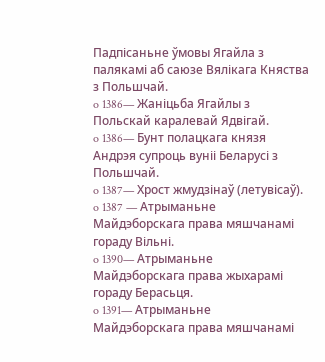Падпісаньне ўмовы Ягайла з палякамі аб саюзе Вялікага Княства з Польшчай.
o 1386— Жаніцьба Ягайлы з Польскай каралевай Ядвігай.
o 1386— Бунт полацкага князя Андрэя супроць вуніі Беларусі з Польшчай.
o 1387— Хрост жмудзінаў (летувісаў).
o 1387 — Атрыманьне Майдэборскага права мяшчанамі гораду Вільні.
o 1390— Атрыманьне Майдэборскага права жыхарамі гораду Берасьця.
o 1391— Атрыманьне Майдэборскага права мяшчанамі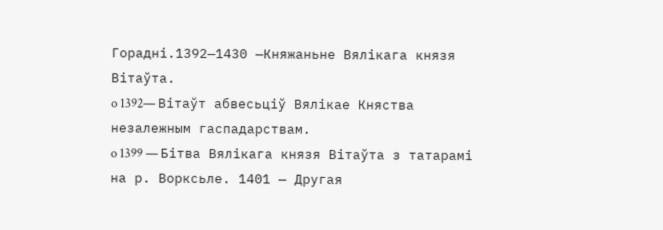Горадні.1392—1430 —Княжаньне Вялікага князя Вітаўта.
o 1392— Вітаўт абвесьціў Вялікае Княства незалежным гаспадарствам.
o 1399 — Бітва Вялікага князя Вітаўта з татарамі на р. Ворксьле. 1401 — Другая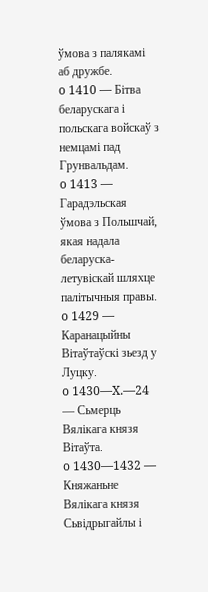ўмова з палякамі аб дружбе.
o 1410 — Бітва беларускага і польскага войскаў з немцамі пад Грунвальдам.
o 1413 — Гарадэльская ўмова з Польшчай, якая надала беларуска-летувіскай шляхце палітычныя правы.
o 1429 — Каранацыйны Вітаўтаўскі зьезд у Луцку.
o 1430—X.—24 — Сьмерць Вялікага князя Вітаўта.
o 1430—1432 — Княжаньне Вялікага князя Сьвідрыгайлы і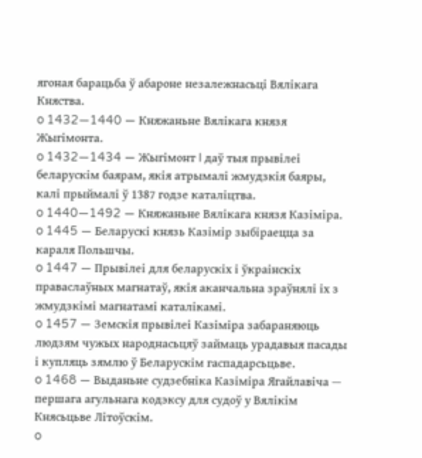ягоная барацьба ў абароне незалежнасьці Вялікага Княства.
o 1432—1440 — Княжаньне Вялікага князя Жыгімонта.
o 1432—1434 — Жыгімонт I даў тыя прывілеі беларускім баярам, якія атрымалі жмудзкія баяры, калі прыймалі ў 1387 годзе каталіцтва.
o 1440—1492 — Княжаньне Вялікага князя Казіміра.
o 1445 — Беларускі князь Казімір зыбіраецца за караля Польшчы.
o 1447 — Прывілеі для беларускіх і ўкраінскіх праваслаўных магнатаў, якія аканчальна зраўнялі іх з жмудзкімі магнатамі каталікамі.
o 1457 — Земскія прывілеі Казіміра забараняюць людзям чужых народнасьцяў займаць урадавыя пасады і купляць зямлю ў Беларускім гаспадарсьцьве.
o 1468 — Выданьне судзебніка Казіміра Ягайлавіча — першага агульнага кодэксу для судоў у Вялікім Княсьцьве Літоўскім.
o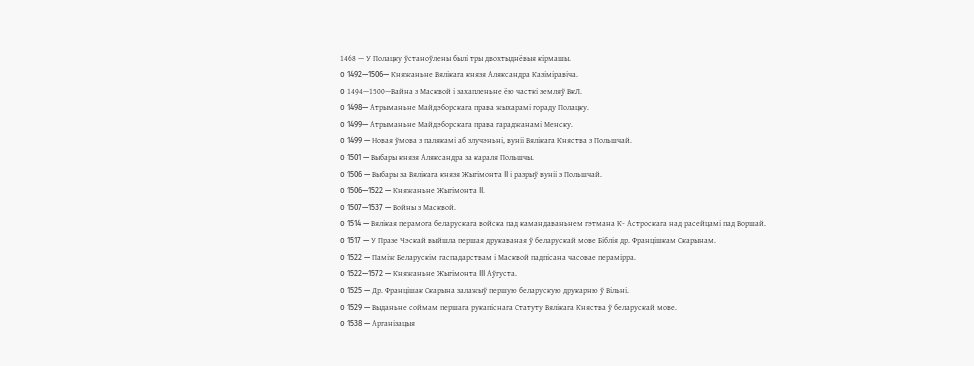1468 — У Полацку ўстаноўлены былі тры двохтыднёвыя кірмашы.
o 1492—1506— Княжаньне Вялікага князя Аляксандра Казіміравіча.
o 1494—1500—Вайна з Масквой і захапленьне ёю часткі земляў ВкЛ.
o 1498— Атрыманьне Майдэборскага права жыхарамі гораду Полацку.
o 1499— Атрыманьне Майдэборскага права гараджанамі Менску.
o 1499 — Новая ўмова з палякамі аб злучэньні, вуніі Вялікага Княства з Польшчай.
o 1501 — Выбары князя Аляксандра за караля Польшчы.
o 1506 — Выбары за Вялікага князя Жыгімонта II і разрыў вуніі з Польшчай.
o 1506—1522 — Княжаньне Жыгімонта II.
o 1507—1537 — Войны з Масквой.
o 1514 — Вялікая перамога беларускага войска пад камандаваньнем гэтмана К- Астроскага над расейцамі пад Воршай.
o 1517 — У Празе Чэскай выйшла першая друкаваная ў беларускай мове Біблія др. Францішкам Скарынам.
o 1522 — Паміж Беларускім гаспадарствам і Масквой падпісана часовае перамірра.
o 1522—1572 — Княжаньне Жыгімонта III Аўгуста.
o 1525 — Др. Францішак Скарына залажыў першую беларускую друкарню ў Вільні.
o 1529 — Выданьне соймам першага рукапіснага Статуту Вялікага Княства ў беларускай мове.
o 1538 — Арганізацыя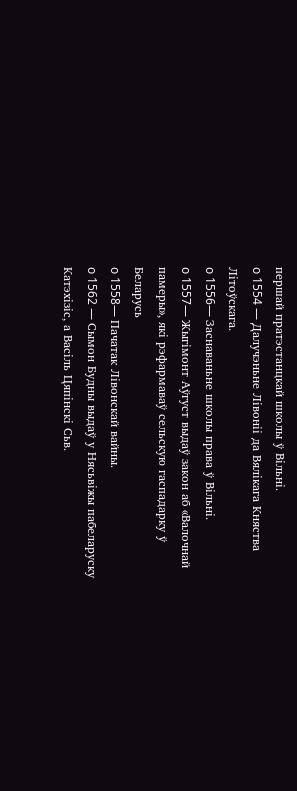першай пратэстанцкай школы ў Вільні.
o 1554 — Далучэньне Лівоніі да Вялікага Княства Літоўскага.
o 1556— Заснаваньне школы права ў Вільні.
o 1557— Жыгімонт Аўгуст выдаў закон аб «Валочнай памеры», які рэфармаваў сельскую гаспадарку ў Беларусь
o 1558— Пачатак Лівонскай вайны.
o 1562 — Сымон Будны выдаў у Нясьвіжы пабеларуску Катэхізіс, а Васіль Цяпінскі Сьв.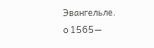Эвангельле.
o 1565—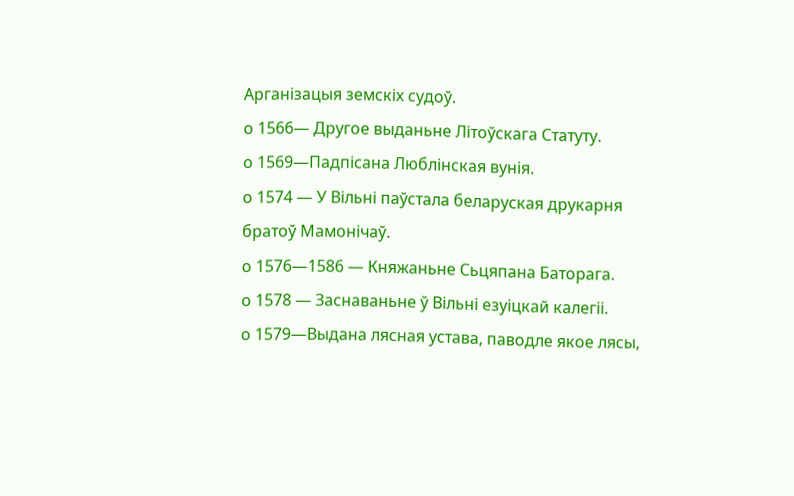Арганізацыя земскіх судоў.
o 1566— Другое выданьне Літоўскага Статуту.
o 1569—Падпісана Люблінская вунія.
o 1574 — У Вільні паўстала беларуская друкарня братоў Мамонічаў.
o 1576—1586 — Княжаньне Сьцяпана Баторага.
o 1578 — Заснаваньне ў Вільні езуіцкай калегіі.
o 1579—Выдана лясная устава, паводле якое лясы,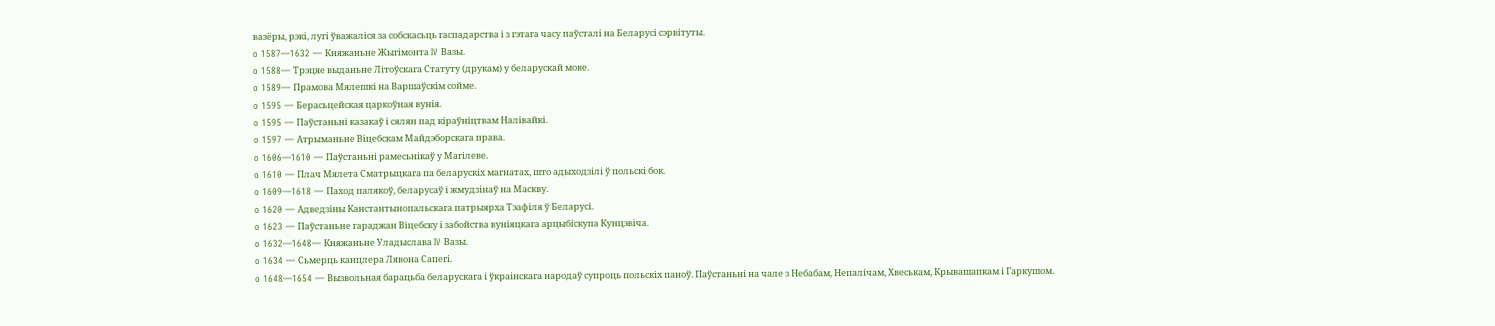вазёры, рэкі, лугі ўважаліся за собскасьць гаспадарства і з гэтага часу паўсталі на Беларусі сэрвітуты.
o 1587—1632 — Княжаньне Жыгімонта IV Вазы.
o 1588— Трэцяе выданьне Літоўскага Статуту (друкам) у беларускай мове.
o 1589— Прамова Мялешкі на Варшаўскім сойме.
o 1595 — Берасьцейская царкоўная вунія.
o 1595 — Паўстаньні казакаў і сялян пад кіраўніцтвам Налівайкі.
o 1597 — Атрыманьне Віцебскам Майдэборскага права.
o 1606—1610 — Паўстаньні рамесьнікаў у Магілеве.
o 1610 — Плач Мялета Сматрыцкага па беларускіх магнатах, што адыходзілі ў польскі бок.
o 1609—1618 — Паход палякоў, беларусаў і жмудзінаў на Маскву.
o 1620 — Адведзіны Канстантынопальскага патрыярха Тэафіля ў Беларусі.
o 1623 — Паўстаньне гараджан Віцебску і забойства вуніяцкага арцыбіскупа Кунцэвіча.
o 1632—1648— Княжаньне Уладыслава IV Вазы.
o 1634 — Сьмерць канцлера Лявона Сапегі.
o 1648—1654 — Вызвольная барацьба беларускага і ўкраінскага народаў супроць польскіх паноў. Паўстаньні на чале з Небабам, Непалічам, Хвеськам, Крывашапкам і Гаркушом.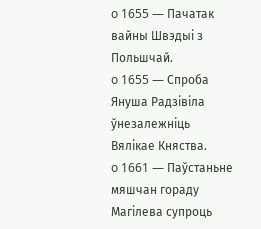o 1655 — Пачатак вайны Швэдыі з Польшчай.
o 1655 — Спроба Януша Радзівіла ўнезалежніць Вялікае Княства.
o 1661 — Паўстаньне мяшчан гораду Магілева супроць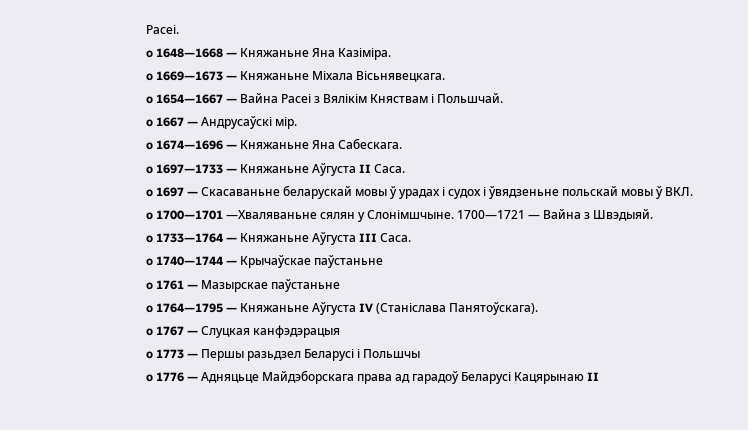Расеі.
o 1648—1668 — Княжаньне Яна Казіміра.
o 1669—1673 — Княжаньне Міхала Вісьнявецкага.
o 1654—1667 — Вайна Расеі з Вялікім Княствам і Польшчай.
o 1667 — Андрусаўскі мір.
o 1674—1696 — Княжаньне Яна Сабескага.
o 1697—1733 — Княжаньне Аўгуста II Саса.
o 1697 — Скасаваньне беларускай мовы ў урадах і судох і ўвядзеньне польскай мовы ў ВКЛ.
o 1700—1701 —Хваляваньне сялян у Слонімшчыне. 1700—1721 — Вайна з Швэдыяй.
o 1733—1764 — Княжаньне Аўгуста III Саса.
o 1740—1744 — Крычаўскае паўстаньне
o 1761 — Мазырскае паўстаньне
o 1764—1795 — Княжаньне Аўгуста IV (Станіслава Панятоўскага).
o 1767 — Слуцкая канфэдэрацыя
o 1773 — Першы разьдзел Беларусі і Польшчы
o 1776 — Адняцьце Майдэборскага права ад гарадоў Беларусі Кацярынаю II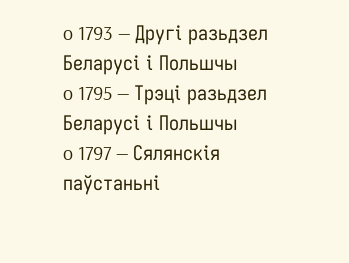o 1793 — Другі разьдзел Беларусі і Польшчы
o 1795 — Трэці разьдзел Беларусі і Польшчы
o 1797 — Сялянскія паўстаньні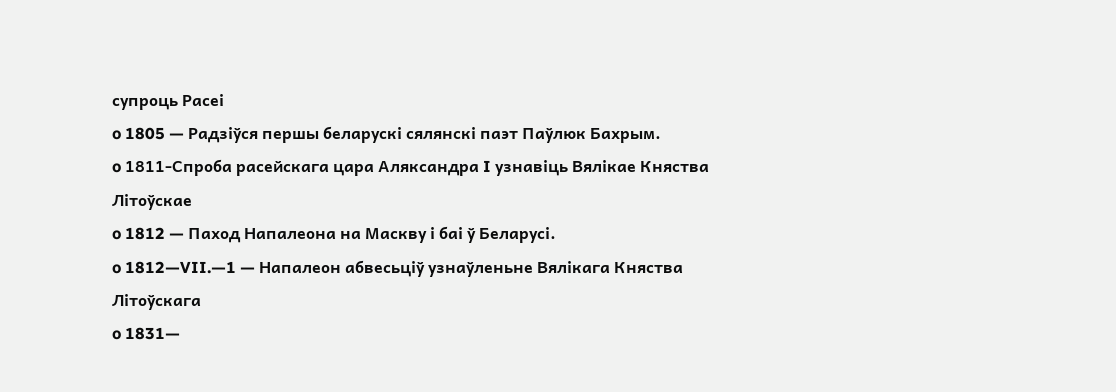супроць Расеі
o 1805 — Радзіўся першы беларускі сялянскі паэт Паўлюк Бахрым.
o 1811-Спроба расейскага цара Аляксандра I узнавіць Вялікае Княства Літоўскае
o 1812 — Паход Напалеона на Маскву і баі ў Беларусі.
o 1812—VII.—1 — Напалеон абвесьціў узнаўленьне Вялікага Княства Літоўскага
o 1831—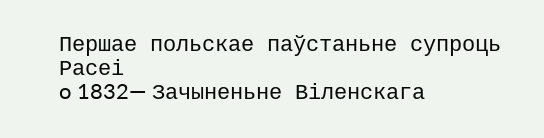Першае польскае паўстаньне супроць Расеі
o 1832— Зачыненьне Віленскага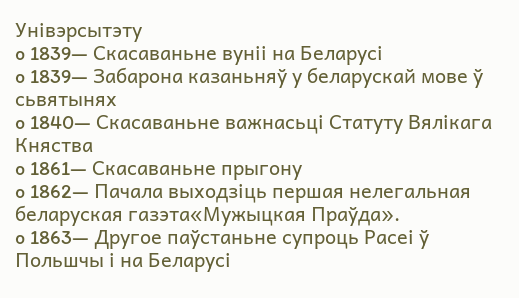Унівэрсытэту
o 1839— Скасаваньне вуніі на Беларусі
o 1839— Забарона казаньняў у беларускай мове ў сьвятынях
o 1840— Скасаваньне важнасьці Статуту Вялікага Княства
o 1861— Скасаваньне прыгону
o 1862— Пачала выходзіць першая нелегальная беларуская газэта«Мужыцкая Праўда».
o 1863— Другое паўстаньне супроць Расеі ў Польшчы і на Беларусі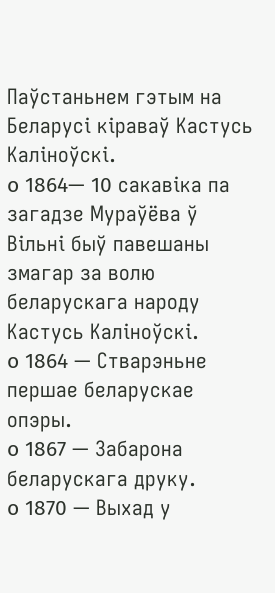Паўстаньнем гэтым на Беларусі кіраваў Кастусь Каліноўскі.
o 1864— 10 сакавіка па загадзе Мураўёва ў Вільні быў павешаны змагар за волю беларускага народу Кастусь Каліноўскі.
o 1864 — Стварэньне першае беларускае опэры.
o 1867 — Забарона беларускага друку.
o 1870 — Выхад у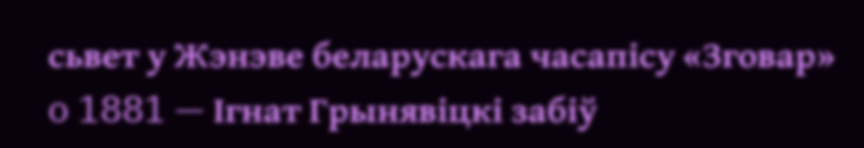сьвет у Жэнэве беларускага часапісу «Зговар»
o 1881 — Ігнат Грынявіцкі забіў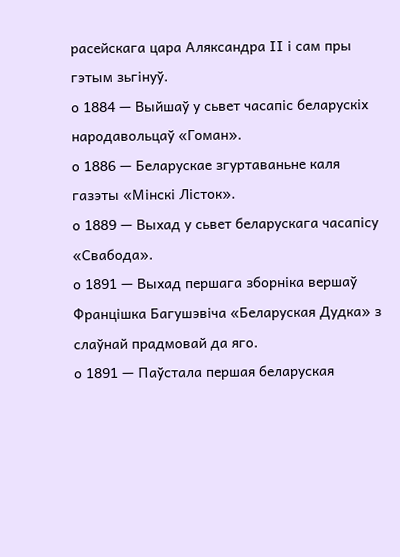расейскага цара Аляксандра II і сам пры гэтым зьгінуў.
o 1884 — Выйшаў у сьвет часапіс беларускіх народавольцаў «Гоман».
o 1886 — Беларускае згуртаваньне каля газэты «Мінскі Лісток».
o 1889 — Выхад у сьвет беларускага часапісу «Свабода».
o 1891 — Выхад першага зборніка вершаў Францішка Багушэвіча «Беларуская Дудка» з слаўнай прадмовай да яго.
o 1891 — Паўстала першая беларуская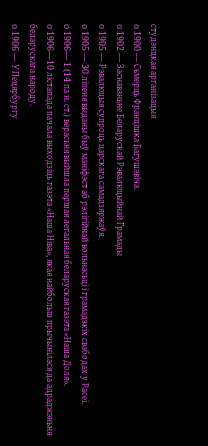студэнцкая арганізацыя
o 1900 — Сьмерць Францішка Багушэвіча.
o 1902 — Заснаваньне Беларускай Рэвалюцыйнай Грамады
o 1905 — Рэвалюцыя супроць царскага самадзяржаўя.
o 1905 — 30 ліпеня выданы быў маніфэст аб рэлігійнай вольнасьці і грамадзкіх свабодах у Расеі.
o 1906— 1 (14 па н. ст.) верасьня выйшла першая легальная беларуская газэта «Наша Доля».
o 1906—10 лістапада пачала выходзіць газэта «Наша Ніва», якая найбольш прычынілася да адраджэньня беларускага народу.
o 1906 — У Пецярбургу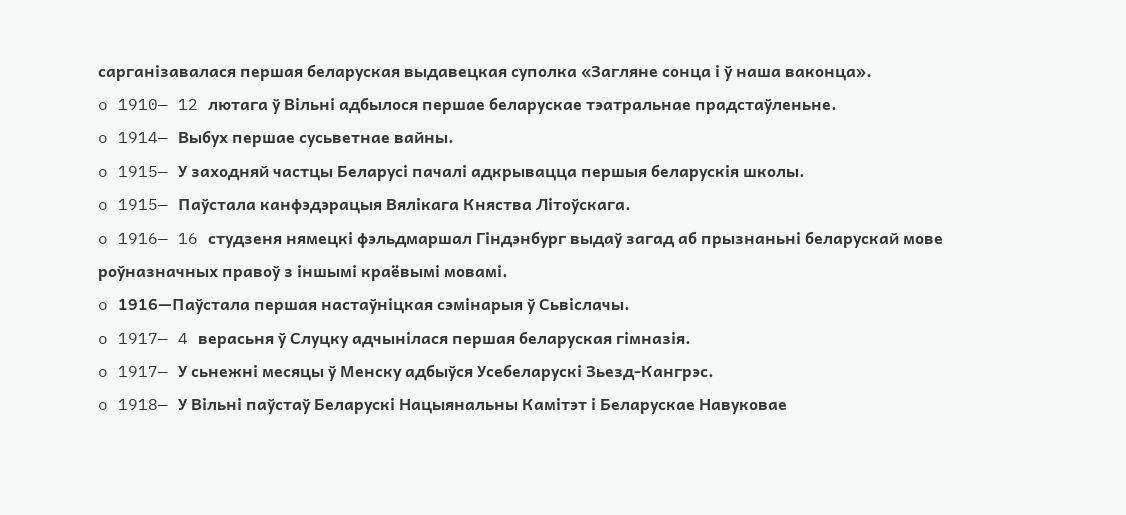сарганізавалася першая беларуская выдавецкая суполка «Загляне сонца і ў наша ваконца».
o 1910— 12 лютага ў Вільні адбылося першае беларускае тэатральнае прадстаўленьне.
o 1914— Выбух першае сусьветнае вайны.
o 1915— У заходняй частцы Беларусі пачалі адкрывацца першыя беларускія школы.
o 1915— Паўстала канфэдэрацыя Вялікага Княства Літоўскага.
o 1916— 16 студзеня нямецкі фэльдмаршал Гіндэнбург выдаў загад аб прызнаньні беларускай мове роўназначных правоў з іншымі краёвымі мовамі.
o 1916—Паўстала першая настаўніцкая сэмінарыя ў Сьвіслачы.
o 1917— 4 верасьня ў Слуцку адчынілася першая беларуская гімназія.
o 1917— У сьнежні месяцы ў Менску адбыўся Усебеларускі Зьезд-Кангрэс.
o 1918— У Вільні паўстаў Беларускі Нацыянальны Камітэт і Беларускае Навуковае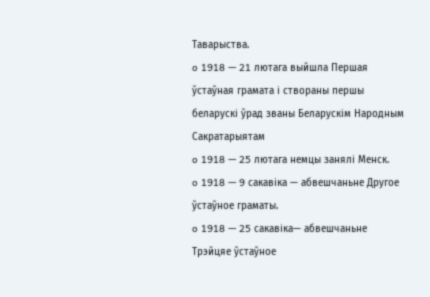Таварыства.
o 1918 — 21 лютага выйшла Першая ўстаўная грамата і створаны першы беларускі ўрад званы Беларускім Народным Сакратарыятам
o 1918 — 25 лютага немцы занялі Менск.
o 1918 — 9 сакавіка — абвешчаньне Другое ўстаўное граматы.
o 1918 — 25 сакавіка— абвешчаньне Трэйцяе ўстаўное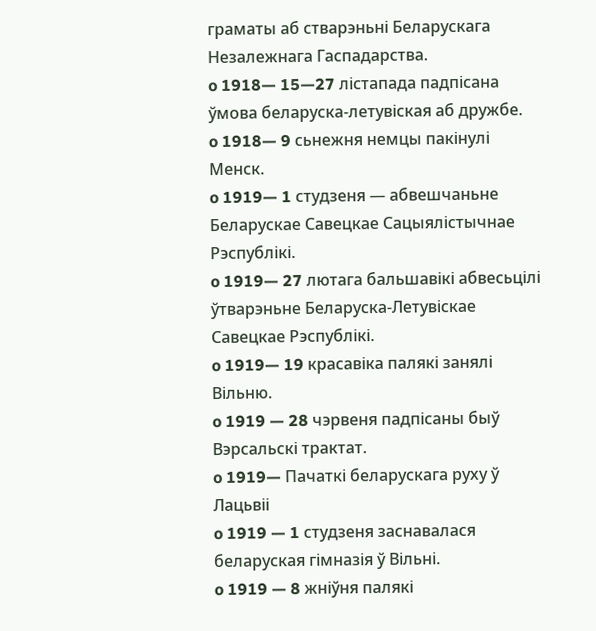граматы аб стварэньні Беларускага Незалежнага Гаспадарства.
o 1918— 15—27 лістапада падпісана ўмова беларуска-летувіская аб дружбе.
o 1918— 9 сьнежня немцы пакінулі Менск.
o 1919— 1 студзеня — абвешчаньне Беларускае Савецкае Сацыялістычнае Рэспублікі.
o 1919— 27 лютага бальшавікі абвесьцілі ўтварэньне Беларуска-Летувіскае Савецкае Рэспублікі.
o 1919— 19 красавіка палякі занялі Вільню.
o 1919 — 28 чэрвеня падпісаны быў Вэрсальскі трактат.
o 1919— Пачаткі беларускага руху ў Лацьвіі
o 1919 — 1 студзеня заснавалася беларуская гімназія ў Вільні.
o 1919 — 8 жніўня палякі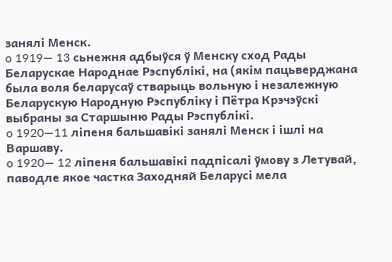занялі Менск.
o 1919— 13 сьнежня адбыўся ў Менску сход Рады Беларускае Народнае Рэспублікі, на (якім пацьверджана была воля беларусаў стварыць вольную і незалежную Беларускую Народную Рэспубліку і Пётра Крэчэўскі выбраны за Старшыню Рады Рэспублікі.
o 1920—11 ліпеня бальшавікі занялі Менск і ішлі на Варшаву.
o 1920— 12 ліпеня бальшавікі падпісалі ўмову з Летувай, паводле якое частка Заходняй Беларусі мела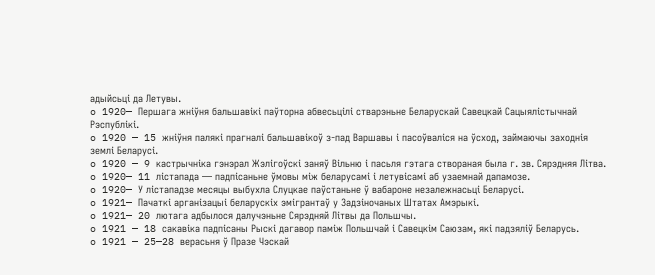адыйсьці да Летувы.
o 1920— Першага жніўня бальшавікі паўторна абвесьцілі стварэньне Беларускай Савецкай Сацыялістычнай Рэспублікі.
o 1920 — 15 жніўня палякі прагналі бальшавікоў з-пад Варшавы і пасоўваліся на ўсход, займаючы заходнія землі Беларусі.
o 1920 — 9 кастрычніка гэнэрал Жэлігоўскі заняў Вільню і пасьля гэтага створаная была г. зв. Сярэдняя Літва.
o 1920— 11 лістапада — падпісаньне ўмовы між беларусамі і летувісамі аб узаемнай дапамозе.
o 1920— У лістападзе месяцы выбухла Слуцкае паўстаньне ў вабароне незалежнасьці Беларусі.
o 1921— Пачаткі арганізацыі беларускіх эмігрантаў у Задзіночаных Штатах Амэрыкі.
o 1921— 20 лютага адбылося далучэньне Сярэдняй Літвы да Польшчы.
o 1921 — 18 сакавіка падпісаны Рыскі дагавор паміж Польшчай і Савецкім Саюзам, які падзяліў Беларусь.
o 1921 — 25—28 верасьня ў Празе Чэскай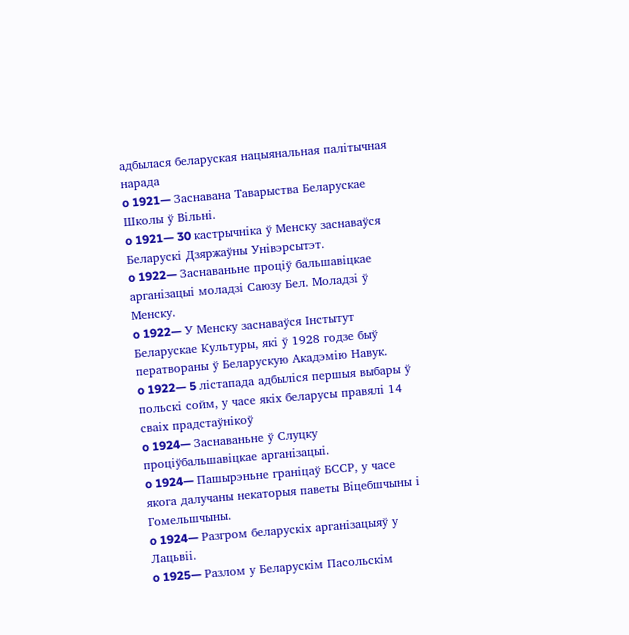адбылася беларуская нацыянальная палітычная нарада
o 1921— Заснавана Таварыства Беларускае Школы ў Вільні.
o 1921— 30 кастрычніка ў Менску заснаваўся Беларускі Дзяржаўны Унівэрсытэт.
o 1922— Заснаваньне проціў бальшавіцкае арганізацыі моладзі Саюзу Бел. Моладзі ў Менску.
o 1922— У Менску заснаваўся Інстытут Беларускае Культуры, які ў 1928 годзе быў ператвораны ў Беларускую Акадэмію Навук.
o 1922— 5 лістапада адбыліся першыя выбары ў польскі сойм, у часе якіх беларусы правялі 14 сваіх прадстаўнікоў
o 1924— Заснаваньне ў Слуцку проціўбальшавіцкае арганізацыі.
o 1924— Пашырэньне граніцаў БССР, у часе якога далучаны некаторыя паветы Віцебшчыны і Гомельшчыны.
o 1924— Разгром беларускіх арганізацыяў у Лацьвіі.
o 1925— Разлом у Беларускім Пасольскім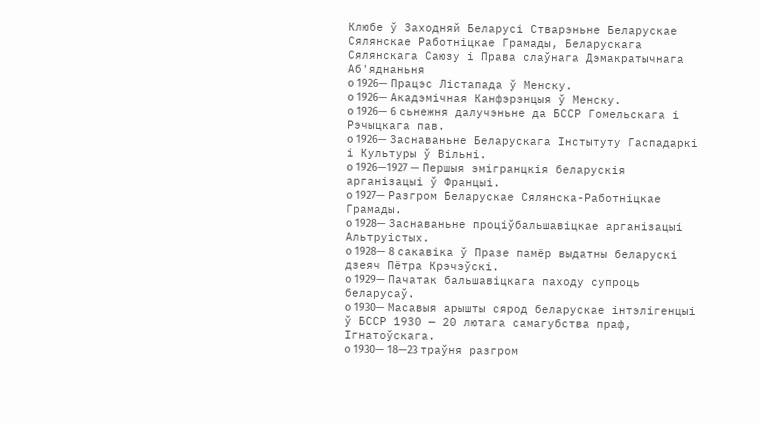Клюбе ў Заходняй Беларусі Стварэньне Беларускае Сялянскае Работніцкае Грамады, Беларускага Сялянскага Саюзу і Права слаўнага Дэмакратычнага Аб'яднаньня
o 1926— Працэс Лістапада ў Менску.
o 1926— Акадэмічная Канфэрэнцыя ў Менску.
o 1926— 6 сьнежня далучэньне да БССР Гомельскага і Рэчыцкага пав.
o 1926— Заснаваньне Беларускага Інстытуту Гаспадаркі і Культуры ў Вільні.
o 1926—1927 — Першыя эмігранцкія беларускія арганізацыі ў Францыі.
o 1927— Разгром Беларускае Сялянска-Работніцкае Грамады.
o 1928— Заснаваньне проціўбальшавіцкае арганізацыі Альтруістых.
o 1928— 8 сакавіка ў Празе памёр выдатны беларускі дзеяч Пётра Крэчэўскі.
o 1929— Пачатак бальшавіцкага паходу супроць беларусаў.
o 1930— Масавыя арышты сярод беларускае інтэлігенцыі ў БССР 1930 — 20 лютага самагубства праф, Ігнатоўскага.
o 1930— 18—23 траўня разгром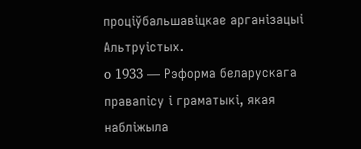проціўбальшавіцкае арганізацыі Альтруістых.
o 1933 — Рэформа беларускага правапісу і граматыкі, якая набліжыла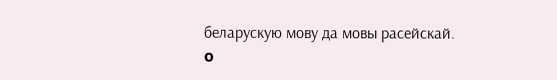беларускую мову да мовы расейскай.
o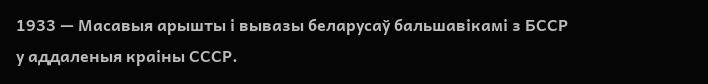1933 — Масавыя арышты і вывазы беларусаў бальшавікамі з БССР у аддаленыя краіны СССР.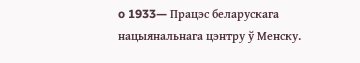o 1933— Працэс беларускага нацыянальнага цэнтру ў Менску.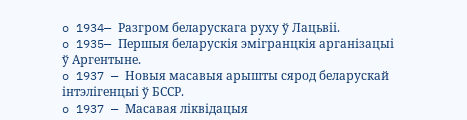o 1934— Разгром беларускага руху ў Лацьвіі.
o 1935— Першыя беларускія эмігранцкія арганізацыі ў Аргентыне.
o 1937 — Новыя масавыя арышты сярод беларускай інтэлігенцыі ў БССР.
o 1937 — Масавая ліквідацыя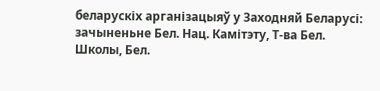беларускіх арганізацыяў у Заходняй Беларусі: зачыненьне Бел. Нац. Камітэту, Т-ва Бел. Школы, Бел.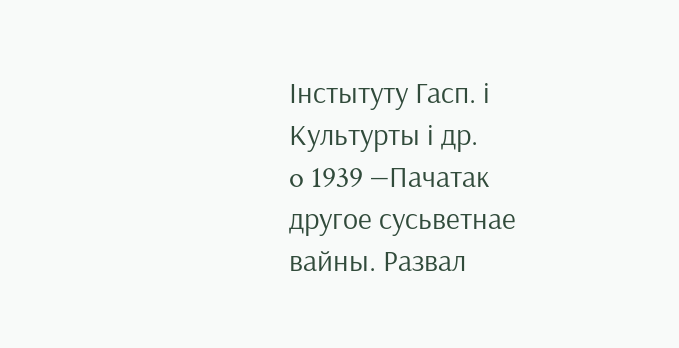Інстытуту Гасп. і Культурты і др.
o 1939 —Пачатак другое сусьветнае вайны. Развал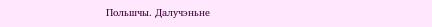Польшчы. Далучэньне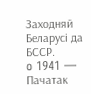Заходняй Беларусі да БССР.
o 1941 — Пачатак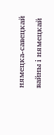нямецка-савецкай вайны і нямецкай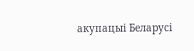акупацыі Беларусі